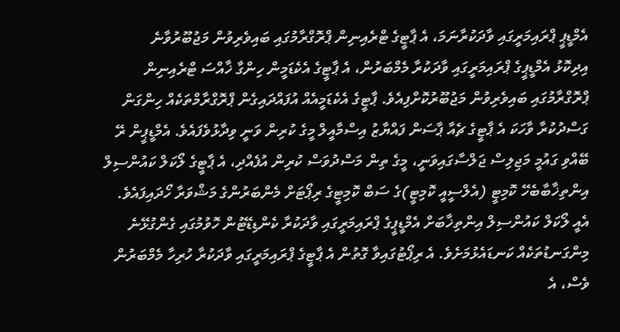އެމްޑީޕީ ޕްރައިމަރީގައި ވާދަކުރާނަމަ، އެ ޕާޓީގެ ޓްރެއިނިން ޕްރޮގްރާމުގައި ބައިވެރިވުން މަޖުބޫރުވާނެ
އިދިކޮޅު އެމްޑީޕީގެ ޕްރައިމަރީގައި ވާދަކުރާ މެމްބަރުން، އެ ޕާޓީގެ އެކެޑަމީން ހިންގާ ޚާއްސަ ޓްރެއިނިން ޕްރޮގްރާމުގައި ބައިވެރިވުން މަޖުބޫރުކޮށްފިއެވެ. ޕާޓީގެ އެކެޑަމީއެއް އުފައްދައިގެން ޕްރޮގްރާމްތަކެއް ހިންގަން ގަސްދުކުރާ ވާހަކަ އެ ޕާޓީގެ ޗެއާ ޕާސަން ފައްޔާޒު އިސްމާއީލް މީގެ ކުރިން ވަނީ ވިދާޅުވެފައެވެ. އެމްޑީޕީން ރޭ ބޭއްވި ގައުމީ މަޖިލިސް ޖަލްސާގައިވަނީ، މީގެ ތިން މަސްދުވަސް ކުރިން އުފެއްދި، އެ ޕާޓީގެ ލޯކަލް ކައުންސިލް އިންތިޚާބާބެހޭ ކޮމިޓީ (އެލްސީއީ ކޮމިޓީ)ގެ ސަބް ކޮމިޓީގެ ރިޕޯޓަށް މެންބަރުންގެ މަޝްވަރާ ހޯދައިފައެވެ. އެއީ ލޯކަލް ކައުންސިލް އިންތިޚާބަށް އެމްޑީޕީގެ ޕްރައިމަރީގައި ވާދަކުރާ ކެންޑިޑޭޓުން ހޮވުމުގައި ގެންގުޅޭނެ މިންގަނޑުތަކެއް ކަނޑައެޅުމަށެވެ. އެ ރިޕޯޓުގައިވާ ގޮތުން އެ ޕާޓީގެ ޕްރައިމަރީގައި ވާދަކުރާ ހުރިހާ މެމްބަރުން ވެސް، އެ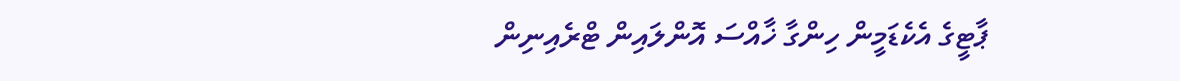ޕާޓީގެ އެކެޑަމީން ހިންގާ ޚާއްސަ އޮންލައިން ޓްރެއިނިން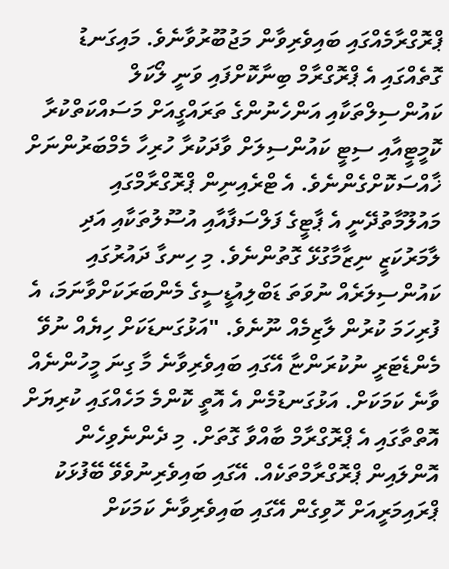ޕްރޮގްރާމެއްގައި ބައިވެރިވާން މަޖުބޫރުވާނެވެ. މައިގަނޑު ގޮތެއްގައި އެ ޕްރޮގްރާމް ބިނާކޮށްފައި ވަނީ ލޯކަލް ކައުންސިލްތަކާއި އަންހެނުންގެ ތަރައްގީއަށް މަސައްކަތްކުރާ ކޮމީޓީއާއި ސިޓީ ކައުންސިލަށް ވާދަކުރާ ހުރިހާ މެމްބަރުންނަށް ޚާއްސަކޮށްގެންނެވެ. އެ ޓްރެއިނިން ޕްރޮގްރާމްގައި މައުލޫމާތުދޭނީ އެ ޕާޓީގެ ފަލްސަފާއާއި އުސޫލުތަކާއި އަދި ލާމަރުކަޒީ ނިޒާމާގުޅޭ ގޮތުންނެވެ. މި ހިނގާ ދައުރުގައި ކައުންސިލަރެއް ނުވަތަ ޑަބްލިއުޑީސީގެ މެންބަރަކަށްވާނަމަ، އެ ފުރިހަމަ ކުރުން ލާޒިމެއް ނޫނެވެ. "އަޅުގަނޑަކަށް ހިޔެއް ނުވޭ މެންޑެޓަރީ ނުކުރަންޏާ އޭގައި ބައިވެރިވާނެ މާ ގިނަ މީހުންނެއް ވާނެ ކަމަކަށް. އަޅުގަނޑުމެން އެ އޮތީ ކޮންމެ މަހެއްގައި ކުރިޔަށް އޮތްތާގައި އެ ޕްރޮގްރާމް ބާއްވާ ގޮތަށް. މި ދެންނެވިހެން އޮންލައިން ޕްރޮގްރާމްތަކެއް. އޭގައި ބައިވެރިނުވެވޭ ބޭފުޅަކު ޕްރައިމަރީއަށް ހޮވިގެން އޭގައި ބައިވެރިވާނެ ކަމަކަށް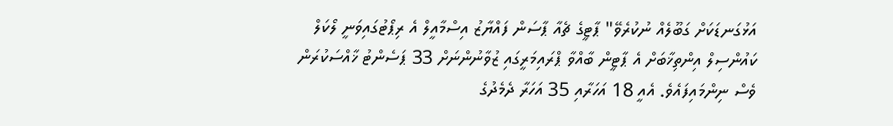އަޅުގަނޑަކަށް ގަބޫލެއް ނުކުރެވޭ" ޕާޓީގެ ޗެއާ ޕާސަން ފައްޔާޒު އިސްމާއީލް އެ ރިޕޯޓުގައިވަނީ ލޯކަލް ކައުންސިލް އިންތިޚާބަށް އެ ޕާޓީން ބާއްވާ ޕްރައިމަރީގައި ޒުވާނުންނަށް 33 ޕަސެންޓު ޚާއްސަކުރަން ވެސް ނިންމައިފައެވެ. އެއީ 18 އަހަރާއި 35 އަހަރާ ދެމެދުގެ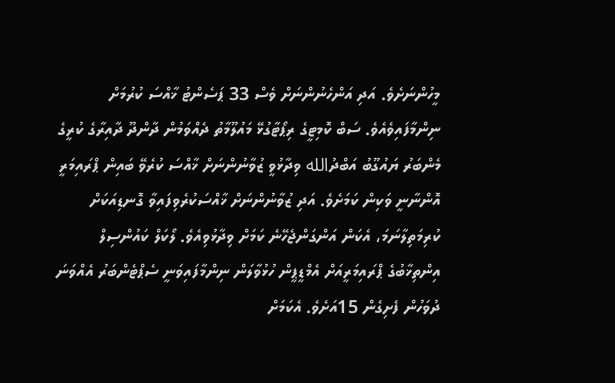މީހުންނަށެވެ. އަދި އަންހެނުންނަށް ވެސް 33 ޕަސެންޓު ޚާއްސަ ކުރުމަށް ނިންމާފައިވެއެވެ. ސަބް ކޮމިޓީގެ ރިޕޯޓާގުޅޭ މައުލޫމާތު ދެއްވަމުން ދާންދޫ ދާއިރާގެ ކުރީގެ މެންބަރު ޔައުގޫބު އަބްދުالله ވިދާޅުވީ ޒުވާނުންނަށް ޚާއްސަ ކުރެވޭ ބައިން ޕްރައިމަރީ އޮންނާނީ ވަކިން ކަމަށެވެ. އަދި ޒުވާނުންނަށް ޚާއްސަކުރެވިފައިވާ ގޮނޑިއަކަށް ކުރިމަތިލާނަމަ، އެކަން އަންގަންޖެހޭނެ ކަމަށް ވިދާޅުވިއެވެ. ލޯކަލް ކައުންސިލް އިންތިޚާބުގެ ޕްރައިމަރީއަށް އެމްޑީޕީން ހުޅުވާލަން ނިންމާފައިވަނީ ސެޕްޓެންބަރު އެއްވަނަ ދުވަހުން ފެށިގެން 15އަށެވެ. އެކަމަށް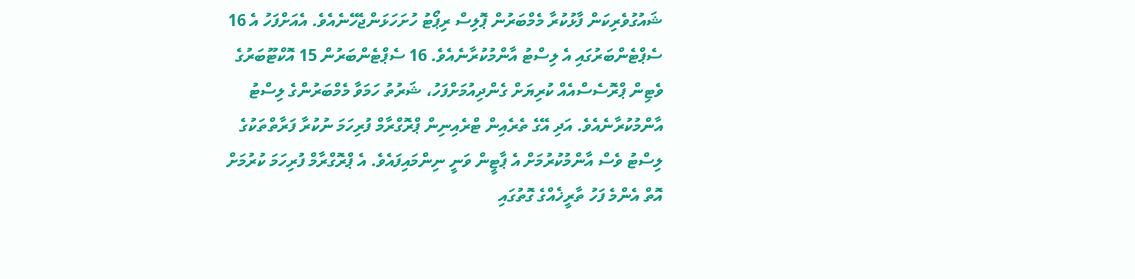ޝައުގުވެރިކަން ފާޅުކުރާ މެމްބަރުން ޕޮލިސް ރިޕޯޓު ހުށަހަޅަންޖެހޭނެއެވެ. އެއަށްފަހު އެ 16 ސެޕްޓެންބަރުގައި އެ ލިސްޓު އާންމުކުރާނެއެވެ. 16 ސެޕްޓެންބަރުން 15 އޮކްޓޫބަރުގެ ވެޓިން ޕްރޮސެސްއެއް ކުރިޔަށް ގެންދިއުމަށްފަހު، ޝަރުތު ހަމަވާ މެމްބަރުންގެ ލިސްޓު އާންމުކުރާނެއެވެ. އަދި އޭގެ ތެރެއިން ޓްރެއިނިން ޕްރޮގްރާމް ފުރިހަމަ ނުކުރާ ފަރާތްތަކުގެ ލިސްޓު ވެސް އާންމުކުރުމަށް އެ ޕާޓީން ވަނީ ނިންމައިފައެވެ. އެ ޕްރޮގްރާމް ފުރިހަމަ ކުރުމަށް އޮތް އެންމެ ފަހު ތާރީޚެއްގެ ގޮތުގައި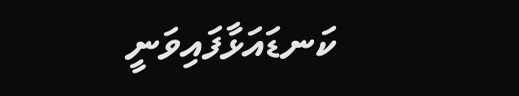ކަނޑައަޅާފައިވަނީ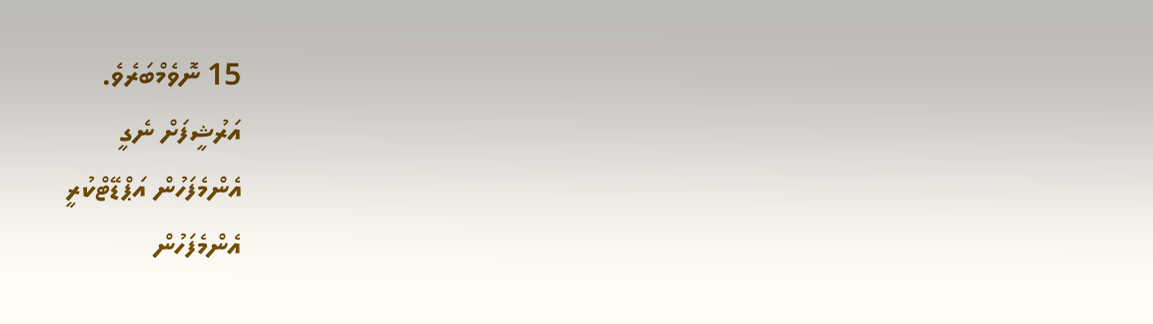15 ނޮވެމްބަރެވެ.
އަރުޝީފަށް ނެގީ
އެންމެފަހުން އަޕްޑޭޓްކުރީ
އެންމެފަހުން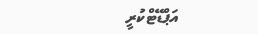އަޕްޑޭޓްކުރީ